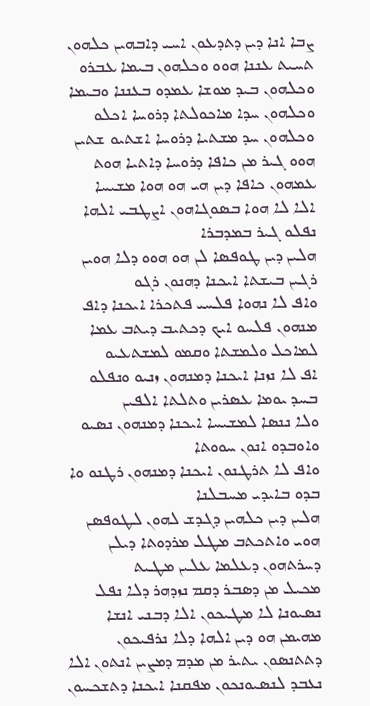ܨܒܐ ܐܢܐ ܕܝܢ ܕܬܕܥܘܢ ܐܚܝ ܕܐܒܗܝܢ ܟܠܗܘܢ ܬܚܝܬ ܥܢܢܐ ܗܘܘ ܘܟܠܗܘܢ ܒܝܡܐ ܥܒܪܘ
ܘܟܠܗܘܢ ܒܝܕ ܡܘܫܐ ܥܡܕܘ ܒܥܢܢܐ ܘܒܝܡܐ
ܘܟܠܗܘܢ ܚܕܐ ܡܐܟܘܠܬܐ ܕܪܘܚܐ ܐܟܠܘ
ܘܟܠܗܘܢ ܚܕ ܡܫܬܝܐ ܕܪܘܚܐ ܐܫܬܝܘ ܫܬܝܢ ܗܘܘ ܓܝܪ ܡܢ ܟܐܦܐ ܕܪܘܚܐ ܕܐܬܝܐ ܗܘܬ ܥܡܗܘܢ ܟܐܦܐ ܕܝܢ ܗܝ ܗܘ ܗܘܐ ܡܫܝܚܐ
ܐܠܐ ܠܐ ܗܘܐ ܒܣܘܓܐܗܘܢ ܐܨܛܒܝ ܐܠܗܐ ܢܦܠܘ ܓܝܪ ܒܡܕܒܪܐ
ܗܠܝܢ ܕܝܢ ܛܘܦܣܐ ܠܢ ܗܘ ܗܘܘ ܕܠܐ ܗܘܝܢ ܪܓܝܢ ܒܝܫܬܐ ܐܝܟܢܐ ܕܗܢܘܢ ܪܓܘ
ܘܐܦ ܠܐ ܢܗܘܐ ܦܠܚܝ ܦܬܟܪܐ ܐܝܟܢܐ ܕܐܦ ܡܢܗܘܢ ܦܠܚܘ ܐܝܟ ܕܟܬܝܒ ܕܝܬܒ ܥܡܐ ܠܡܐܟܠ ܘܠܡܫܬܐ ܘܩܡܘ ܠܡܫܬܥܝܘ
ܐܦ ܠܐ ܢܙܢܐ ܐܝܟܢܐ ܕܡܢܗܘܢ ܙܢܝܘ ܘܢܦܠܘ ܒܚܕ ܝܘܡܐ ܥܣܪܝܢ ܘܬܠܬܐ ܐܠܦܝܢ
ܘܠܐ ܢܢܣܐ ܠܡܫܝܚܐ ܐܝܟܢܐ ܕܡܢܗܘܢ ܢܣܝܘ ܘܐܘܒܕܘ ܐܢܘܢ ܚܘܘܬܐ
ܘܐܦ ܠܐ ܬܪܛܢܘܢ ܐܝܟܢܐ ܕܡܢܗܘܢ ܪܛܢܘ ܘܐ ܒܕܘ ܒܐܝܕܝ ܡܚܒܠܢܐ
ܗܠܝܢ ܕܝܢ ܟܠܗܝܢ ܕܓܕܫ ܠܗܘܢ ܠܛܘܦܣܢ ܗܘܝ ܘܐܬܟܬܒ ܡܛܠ ܡܪܕܘܬܐ ܕܝܠܢ ܕܚܪܬܗܘܢ ܕܥܠܡܐ ܥܠܝܢ ܡܛܝܬ
ܡܟܝܠ ܡܢ ܕܣܒܪ ܕܩܡ ܢܙܕܗܪ ܕܠܐ ܢܦܠ
ܢܣܝܘܢܐ ܠܐ ܡܛܝܟܘܢ ܐܠܐ ܕܒܢܝ ܐܢܫܐ ܡܗܝܡܢ ܗܘ ܕܝܢ ܐܠܗܐ ܕܠܐ ܢܪܦܝܟܘܢ ܕܬܬܢܣܘܢ ܝܬܝܪ ܡܢ ܡܕܡ ܕܡܨܝܢ ܐܢܬܘܢ ܐܠܐ ܢܥܒܕ ܠܢܣܝܘܢܟܘܢ ܡܦܩܢܐ ܐܝܟܢܐ ܕܬܫܟܚܘܢ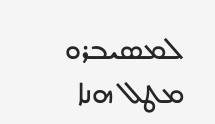ܠܡܣܝܒܪܘ
ܡܛܠ ܗܢܐ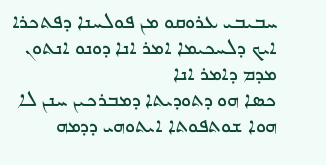ܚܒܝܒܝ ܥܪܘܩܘ ܡܢ ܦܘܠܚܢܐ ܕܦܬܟܪܐ
ܐܝܟ ܕܠܚܟܝܡܐ ܐܡܪ ܐܢܐ ܕܘܢܘ ܐܢܬܘܢ ܡܕܡ ܕܐܡܪ ܐܢܐ
ܟܣܐ ܗܘ ܕܬܘܕܝܬܐ ܕܡܒܪܟܝܢ ܚܢܢ ܠܐ ܗܘܐ ܫܘܬܦܘܬܐ ܐܝܬܘܗܝ ܕܕܡܗ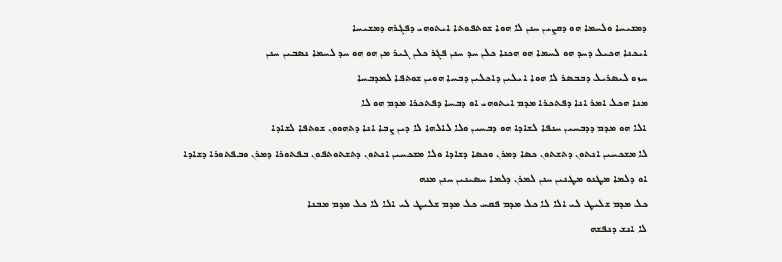ܕܡܫܝܚܐ ܘܠܚܡܐ ܗܘ ܕܩܨܝܢ ܚܢܢ ܠܐ ܗܘܐ ܫܘܬܦܘܬܐ ܐܝܬܘܗܝ ܕܦܓܪܗ ܕܡܫܝܚܐ
ܐܝܟܢܐ ܗܟܝܠ ܕܚܕ ܗܘ ܠܚܡܐ ܗܘ ܗܟܢܐ ܟܠܢ ܚܕ ܚܢܢ ܦܓܪ ܟܠܢ ܓܝܪ ܡܢ ܗܘ ܗܘ ܚܕ ܠܚܡܐ ܢܣܒܝܢ ܚܢܢ
ܚܙܘ ܠܝܣܪܝܠ ܕܒܒܣܪ ܠܐ ܗܘܐ ܐܝܠܝܢ ܕܐܟܠܝܢ ܕܒܚܐ ܗܘܝܢ ܫܘܬܦܐ ܠܡܕܒܚܐ
ܡܢܐ ܗܟܠ ܐܡܪ ܐܢܐ ܕܦܬܟܪܐ ܡܕܡ ܐܝܬܘܗܝ ܐܘ ܕܒܚܐ ܕܦܬܟܪܐ ܡܕܡ ܗܘ ܠܐ
ܐܠܐ ܗܘ ܡܕܡ ܕܕܒܚܝܢ ܚܢܦܐ ܠܫܐܕܐ ܗܘ ܕܒܚܝܢ ܘܠܐ ܠܐܠܗܐ ܠܐ ܕܝܢ ܨܒܐ ܐܢܐ ܕܬܗܘܘܢ ܫܘܬܦܐ ܠܫܐܕܐ
ܠܐ ܡܫܟܚܝܢ ܐܢܬܘܢ ܕܬܫܬܘܢ ܟܣܐ ܕܡܪܢ ܘܟܣܐ ܕܫܐܕܐ ܘܠܐ ܡܫܟܚܝܢ ܐܢܬܘܢ ܕܬܫܬܘܬܦܘܢ ܒܦܬܘܪܐ ܕܡܪܢ ܘܒܦܬܘܪܐ ܕܫܐܕܐ
ܐܘ ܕܠܡܐ ܡܛܢܘ ܡܛܢܝܢ ܚܢܢ ܠܡܪܢ ܕܠܡܐ ܚܣܝܢܝܢ ܚܢܢ ܡܢܗ
ܟܠ ܡܕܡ ܫܠܝܛ ܠܝ ܐܠܐ ܠܐ ܟܠ ܡܕܡ ܦܩܚ ܟܠ ܡܕܡ ܫܠܝܛ ܠܝ ܐܠܐ ܠܐ ܟܠ ܡܕܡ ܡܒܢܐ
ܠܐ ܐܢܫ ܕܢܦܫܗ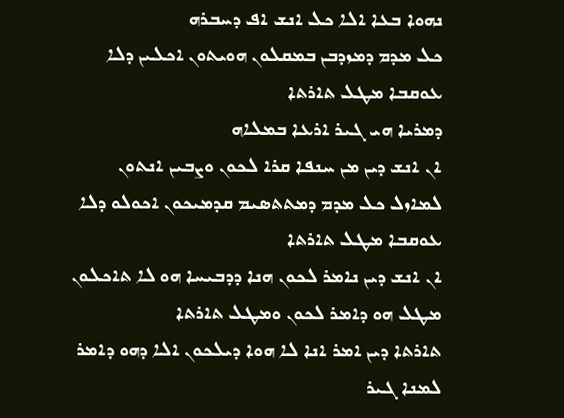ܢܗܘܐ ܒܥܐ ܐܠܐ ܟܠ ܐܢܫ ܐܦ ܕܚܒܪܗ
ܟܠ ܡܕܡ ܕܡܙܕܒܢ ܒܡܩܠܘܢ ܗܘܝܬܘܢ ܐܟܠܝܢ ܕܠܐ ܥܘܩܒܐ ܡܛܠ ܬܐܪܬܐ
ܕܡܪܝܐ ܗܝ ܓܝܪ ܐܪܥܐ ܒܡܠܐܗ
ܐܢ ܐܢܫ ܕܝܢ ܡܢ ܚܢܦܐ ܩܪܐ ܠܟܘܢ ܘܨܒܝܢ ܐܢܬܘܢ ܠܡܐܙܠ ܟܠ ܡܕܡ ܕܡܬܬܣܝܡ ܩܕܡܝܟܘܢ ܐܟܘܠܘ ܕܠܐ ܥܘܩܒܐ ܡܛܠ ܬܐܪܬܐ
ܐܢ ܐܢܫ ܕܝܢ ܢܐܡܪ ܠܟܘܢ ܗܢܐ ܕܕܒܝܚܐ ܗܘ ܠܐ ܬܐܟܠܘܢ ܡܛܠ ܗܘ ܕܐܡܪ ܠܟܘܢ ܘܡܛܠ ܬܐܪܬܐ
ܬܐܪܬܐ ܕܝܢ ܐܡܪ ܐܢܐ ܠܐ ܗܘܐ ܕܝܠܟܘܢ ܐܠܐ ܕܗܘ ܕܐܡܪ ܠܡܢܐ ܓܝܪ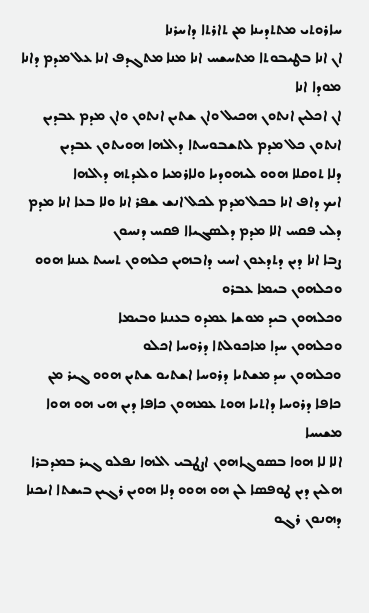ܚܐܪܘܬܝ ܡܬܬܕܝܢܐ ܡܢ ܬܐܪܬܐ ܕܐܚܪܢܐ
ܐܢ ܐܢܐ ܒܛܝܒܘܬܐ ܡܬܚܫܚ ܐܢܐ ܡܢܐ ܡܬܓܕܦ ܐܢܐ ܥܠ ܡܕܡ ܕܐܢܐ ܡܘܕܐ ܐܢܐ
ܐܢ ܐܟܠܝܢ ܐܢܬܘܢ ܗܟܝܠ ܘܐܢ ܫܬܝܢ ܐܢܬܘܢ ܘܐܢ ܡܕܡ ܥܒܕܝܢ ܐܢܬܘܢ ܟܠ ܡܕܡ ܠܬܫܒܘܚܬܐ ܕܐܠܗܐ ܗܘܝܬܘܢ ܥܒܕܝܢ
ܕܠܐ ܬܘܩܠܐ ܗܘܘ ܠܝܗܘܕܝܐ ܘܠܐܪܡܝܐ ܘܠܥܕܬܗ ܕܐܠܗܐ
ܐܝܟ ܕܐܦ ܐܢܐ ܒܟܠ ܡܕܡ ܠܟܠ ܐܢܫ ܫܦܪ ܐܢܐ ܘܠܐ ܒܥܐ ܐܢܐ ܡܕܡ ܕܠܝ ܦܩܚ ܐܠܐ ܡܕܡ ܕܠܣܓܝܐܐ ܦܩܚ ܕܢܚܘܢ
ܨܒܐ ܐܢܐ ܕܝܢ ܕܬܕܥܘܢ ܐܚܝ ܕܐܒܗܝܢ ܟܠܗܘܢ ܬܚܝܬ ܥܢܢܐ ܗܘܘ ܘܟܠܗܘܢ ܒܝܡܐ ܥܒܪܘ
ܘܟܠܗܘܢ ܒܝܕ ܡܘܫܐ ܥܡܕܘ ܒܥܢܢܐ ܘܒܝܡܐ
ܘܟܠܗܘܢ ܚܕܐ ܡܐܟܘܠܬܐ ܕܪܘܚܐ ܐܟܠܘ
ܘܟܠܗܘܢ ܚܕ ܡܫܬܝܐ ܕܪܘܚܐ ܐܫܬܝܘ ܫܬܝܢ ܗܘܘ ܓܝܪ ܡܢ ܟܐܦܐ ܕܪܘܚܐ ܕܐܬܝܐ ܗܘܬ ܥܡܗܘܢ ܟܐܦܐ ܕܝܢ ܗܝ ܗܘ ܗܘܐ ܡܫܝܚܐ
ܐܠܐ ܠܐ ܗܘܐ ܒܣܘܓܐܗܘܢ ܐܨܛܒܝ ܐܠܗܐ ܢܦܠܘ ܓܝܪ ܒܡܕܒܪܐ
ܗܠܝܢ ܕܝܢ ܛܘܦܣܐ ܠܢ ܗܘ ܗܘܘ ܕܠܐ ܗܘܝܢ ܪܓܝܢ ܒܝܫܬܐ ܐܝܟܢܐ ܕܗܢܘܢ ܪܓܘ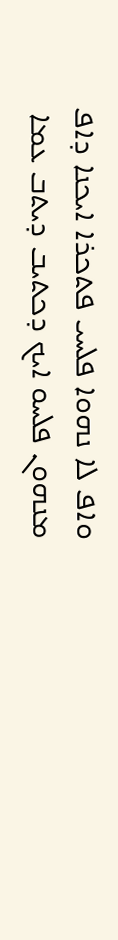ܘܐܦ ܠܐ ܢܗܘܐ ܦܠܚܝ ܦܬܟܪܐ ܐܝܟܢܐ ܕܐܦ ܡܢܗܘܢ ܦܠܚܘ ܐܝܟ ܕܟܬܝܒ ܕܝܬܒ ܥܡܐ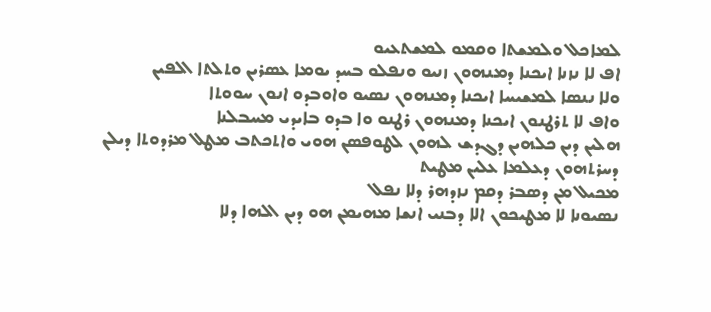ܠܡܐܟܠ ܘܠܡܫܬܐ ܘܩܡܘ ܠܡܫܬܥܝܘ
ܐܦ ܠܐ ܢܙܢܐ ܐܝܟܢܐ ܕܡܢܗܘܢ ܙܢܝܘ ܘܢܦܠܘ ܒܚܕ ܝܘܡܐ ܥܣܪܝܢ ܘܬܠܬܐ ܐܠܦܝܢ
ܘܠܐ ܢܢܣܐ ܠܡܫܝܚܐ ܐܝܟܢܐ ܕܡܢܗܘܢ ܢܣܝܘ ܘܐܘܒܕܘ ܐܢܘܢ ܚܘܘܬܐ
ܘܐܦ ܠܐ ܬܪܛܢܘܢ ܐܝܟܢܐ ܕܡܢܗܘܢ ܪܛܢܘ ܘܐ ܒܕܘ ܒܐܝܕܝ ܡܚܒܠܢܐ
ܗܠܝܢ ܕܝܢ ܟܠܗܝܢ ܕܓܕܫ ܠܗܘܢ ܠܛܘܦܣܢ ܗܘܝ ܘܐܬܟܬܒ ܡܛܠ ܡܪܕܘܬܐ ܕܝܠܢ ܕܚܪܬܗܘܢ ܕܥܠܡܐ ܥܠܝܢ ܡܛܝܬ
ܡܟܝܠ ܡܢ ܕܣܒܪ ܕܩܡ ܢܙܕܗܪ ܕܠܐ ܢܦܠ
ܢܣܝܘܢܐ ܠܐ ܡܛܝܟܘܢ ܐܠܐ ܕܒܢܝ ܐܢܫܐ ܡܗܝܡܢ ܗܘ ܕܝܢ ܐܠܗܐ ܕܠܐ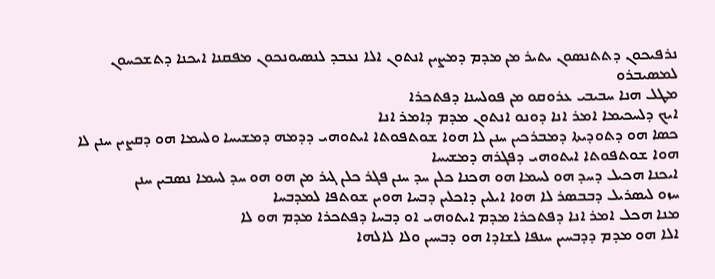ܢܪܦܝܟܘܢ ܕܬܬܢܣܘܢ ܝܬܝܪ ܡܢ ܡܕܡ ܕܡܨܝܢ ܐܢܬܘܢ ܐܠܐ ܢܥܒܕ ܠܢܣܝܘܢܟܘܢ ܡܦܩܢܐ ܐܝܟܢܐ ܕܬܫܟܚܘܢ ܠܡܣܝܒܪܘ
ܡܛܠ ܗܢܐ ܚܒܝܒܝ ܥܪܘܩܘ ܡܢ ܦܘܠܚܢܐ ܕܦܬܟܪܐ
ܐܝܟ ܕܠܚܟܝܡܐ ܐܡܪ ܐܢܐ ܕܘܢܘ ܐܢܬܘܢ ܡܕܡ ܕܐܡܪ ܐܢܐ
ܟܣܐ ܗܘ ܕܬܘܕܝܬܐ ܕܡܒܪܟܝܢ ܚܢܢ ܠܐ ܗܘܐ ܫܘܬܦܘܬܐ ܐܝܬܘܗܝ ܕܕܡܗ ܕܡܫܝܚܐ ܘܠܚܡܐ ܗܘ ܕܩܨܝܢ ܚܢܢ ܠܐ ܗܘܐ ܫܘܬܦܘܬܐ ܐܝܬܘܗܝ ܕܦܓܪܗ ܕܡܫܝܚܐ
ܐܝܟܢܐ ܗܟܝܠ ܕܚܕ ܗܘ ܠܚܡܐ ܗܘ ܗܟܢܐ ܟܠܢ ܚܕ ܚܢܢ ܦܓܪ ܟܠܢ ܓܝܪ ܡܢ ܗܘ ܗܘ ܚܕ ܠܚܡܐ ܢܣܒܝܢ ܚܢܢ
ܚܙܘ ܠܝܣܪܝܠ ܕܒܒܣܪ ܠܐ ܗܘܐ ܐܝܠܝܢ ܕܐܟܠܝܢ ܕܒܚܐ ܗܘܝܢ ܫܘܬܦܐ ܠܡܕܒܚܐ
ܡܢܐ ܗܟܠ ܐܡܪ ܐܢܐ ܕܦܬܟܪܐ ܡܕܡ ܐܝܬܘܗܝ ܐܘ ܕܒܚܐ ܕܦܬܟܪܐ ܡܕܡ ܗܘ ܠܐ
ܐܠܐ ܗܘ ܡܕܡ ܕܕܒܚܝܢ ܚܢܦܐ ܠܫܐܕܐ ܗܘ ܕܒܚܝܢ ܘܠܐ ܠܐܠܗܐ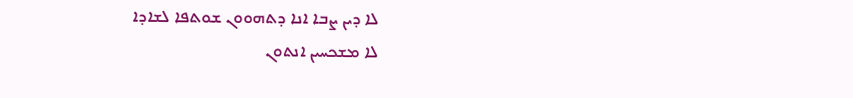ܠܐ ܕܝܢ ܨܒܐ ܐܢܐ ܕܬܗܘܘܢ ܫܘܬܦܐ ܠܫܐܕܐ
ܠܐ ܡܫܟܚܝܢ ܐܢܬܘܢ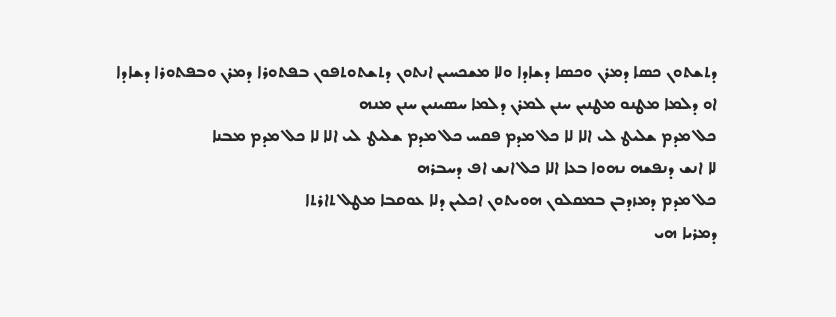ܕܬܫܬܘܢ ܟܣܐ ܕܡܪܢ ܘܟܣܐ ܕܫܐܕܐ ܘܠܐ ܡܫܟܚܝܢ ܐܢܬܘܢ ܕܬܫܬܘܬܦܘܢ ܒܦܬܘܪܐ ܕܡܪܢ ܘܒܦܬܘܪܐ ܕܫܐܕܐ
ܐܘ ܕܠܡܐ ܡܛܢܘ ܡܛܢܝܢ ܚܢܢ ܠܡܪܢ ܕܠܡܐ ܚܣܝܢܝܢ ܚܢܢ ܡܢܗ
ܟܠ ܡܕܡ ܫܠܝܛ ܠܝ ܐܠܐ ܠܐ ܟܠ ܡܕܡ ܦܩܚ ܟܠ ܡܕܡ ܫܠܝܛ ܠܝ ܐܠܐ ܠܐ ܟܠ ܡܕܡ ܡܒܢܐ
ܠܐ ܐܢܫ ܕܢܦܫܗ ܢܗܘܐ ܒܥܐ ܐܠܐ ܟܠ ܐܢܫ ܐܦ ܕܚܒܪܗ
ܟܠ ܡܕܡ ܕܡܙܕܒܢ ܒܡܩܠܘܢ ܗܘܝܬܘܢ ܐܟܠܝܢ ܕܠܐ ܥܘܩܒܐ ܡܛܠ ܬܐܪܬܐ
ܕܡܪܝܐ ܗܝ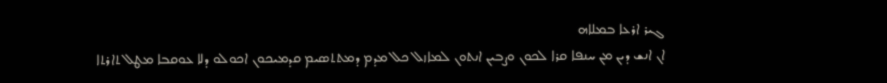ܓܝܪ ܐܪܥܐ ܒܡܠܐܗ
ܐܢ ܐܢܫ ܕܝܢ ܡܢ ܚܢܦܐ ܩܪܐ ܠܟܘܢ ܘܨܒܝܢ ܐܢܬܘܢ ܠܡܐܙܠ ܟܠ ܡܕܡ ܕܡܬܬܣܝܡ ܩܕܡܝܟܘܢ ܐܟܘܠܘ ܕܠܐ ܥܘܩܒܐ ܡܛܠ ܬܐܪܬܐ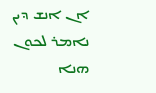ܐܢ ܐܢܫ ܕܝܢ ܢܐܡܪ ܠܟܘܢ ܗܢܐ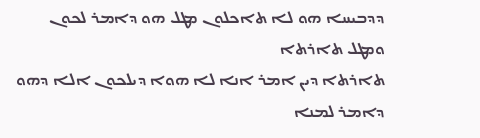ܕܕܒܝܚܐ ܗܘ ܠܐ ܬܐܟܠܘܢ ܡܛܠ ܗܘ ܕܐܡܪ ܠܟܘܢ ܘܡܛܠ ܬܐܪܬܐ
ܬܐܪܬܐ ܕܝܢ ܐܡܪ ܐܢܐ ܠܐ ܗܘܐ ܕܝܠܟܘܢ ܐܠܐ ܕܗܘ ܕܐܡܪ ܠܡܢܐ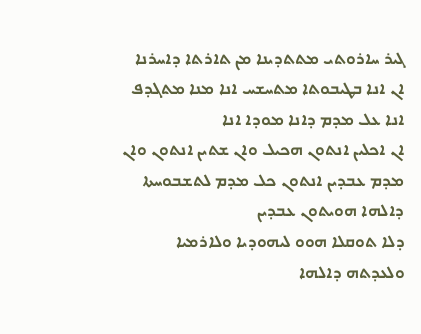ܓܝܪ ܚܐܪܘܬܝ ܡܬܬܕܝܢܐ ܡܢ ܬܐܪܬܐ ܕܐܚܪܢܐ
ܐܢ ܐܢܐ ܒܛܝܒܘܬܐ ܡܬܚܫܚ ܐܢܐ ܡܢܐ ܡܬܓܕܦ ܐܢܐ ܥܠ ܡܕܡ ܕܐܢܐ ܡܘܕܐ ܐܢܐ
ܐܢ ܐܟܠܝܢ ܐܢܬܘܢ ܗܟܝܠ ܘܐܢ ܫܬܝܢ ܐܢܬܘܢ ܘܐܢ ܡܕܡ ܥܒܕܝܢ ܐܢܬܘܢ ܟܠ ܡܕܡ ܠܬܫܒܘܚܬܐ ܕܐܠܗܐ ܗܘܝܬܘܢ ܥܒܕܝܢ
ܕܠܐ ܬܘܩܠܐ ܗܘܘ ܠܝܗܘܕܝܐ ܘܠܐܪܡܝܐ ܘܠܥܕܬܗ ܕܐܠܗܐ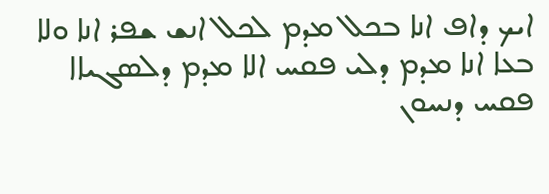ܐܝܟ ܕܐܦ ܐܢܐ ܒܟܠ ܡܕܡ ܠܟܠ ܐܢܫ ܫܦܪ ܐܢܐ ܘܠܐ ܒܥܐ ܐܢܐ ܡܕܡ ܕܠܝ ܦܩܚ ܐܠܐ ܡܕܡ ܕܠܣܓܝܐܐ ܦܩܚ ܕܢܚܘܢ